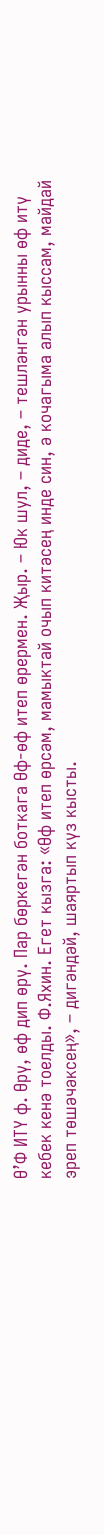Ө’Ф ИТҮ ф. Өрү, өф дип өрү. Пар бөркегән боткага Өф-өф итеп өрермен. Җыр. – Юк шул, – диде, – тешләнгән урынны өф итү кебек кенә тоелды. Ф.Яхин. Егет кызга: «Өф итеп өрсәм, мамыктай очып китәсең инде син, ә кочагыма алып кыссам, майдай эреп төшәчәксең», – дигәндәй, шаяртып күз кысты.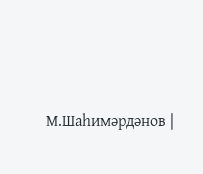М.Шаһимәрдәнов |